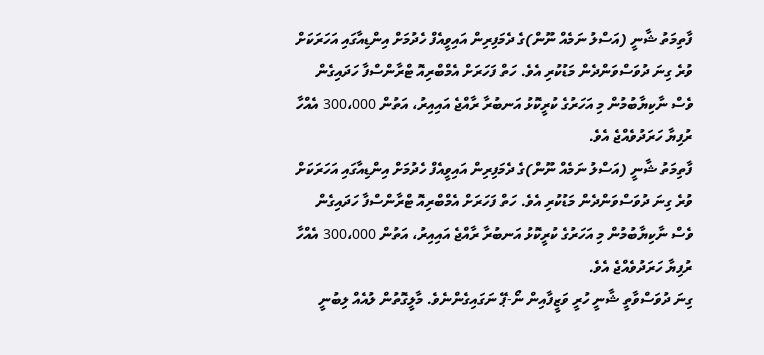ފާތިމަތު ޝާނީ (އަސްލު ނަމެއް ނޫން)ގެ ދެމަފިރިން އައިވީއެފް ހެދުމަށް އިންޑިއާގައި އަހަރަކަށް ވުރެ ގިނަ ދުވަސްވަންދެން މަޑުކުރި އެވެ. ހަތް ފަހަރަށް އެމްބްރިއޮ ޓްރާންސްފާ ހަދައިގެން ވެސް ނާކިޔާބުމުން މި އަހަރުގެ ކުރީކޮޅު އަނބުރާ ރާއްޖެ އައިއިރު، އަތުން 300،000 އެއްހާ ރުފިޔާ ހަރަދުވެއްޖެ އެވެ.
ފާތިމަތު ޝާނީ (އަސްލު ނަމެއް ނޫން)ގެ ދެމަފިރިން އައިވީއެފް ހެދުމަށް އިންޑިއާގައި އަހަރަކަށް ވުރެ ގިނަ ދުވަސްވަންދެން މަޑުކުރި އެވެ. ހަތް ފަހަރަށް އެމްބްރިއޮ ޓްރާންސްފާ ހަދައިގެން ވެސް ނާކިޔާބުމުން މި އަހަރުގެ ކުރީކޮޅު އަނބުރާ ރާއްޖެ އައިއިރު، އަތުން 300،000 އެއްހާ ރުފިޔާ ހަރަދުވެއްޖެ އެވެ.
ގިނަ ދުވަސްވާތީ ޝާނީ ހުރީ ވަޒީފާއިން ނޯ-ޕޭ ނަގައިގެންނެވެ. މާލީގޮތުން ލުއެއް ލިބުނީ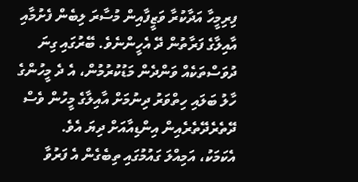ފިރިމީހާ އަދާކުރާ ވަޒީފާއިން މުސާރަ ލިބެން ފެށުމާއި އާއިލާގެ ފަރާތުން ދޭ އެހީންނެވެ. ބޭރުގައި ގިނަ ދުވަސްތަކެއް ވަންދެން މަޑުކުރުމުން، އެ ދެ މީހުންގެ ހާލު ބަލައި ހިތްވަރު ދިނުމަށް އާއިލާގެ މީހުން ވެސް ދޭތެރެދޭތެރެއިން އިންޑިއާއަށް ދިޔަ އެވެ.
އެކަމަކު، އަމިއްލަ ގައުމުގައި ތިބެގެން އެ ފަރުވާ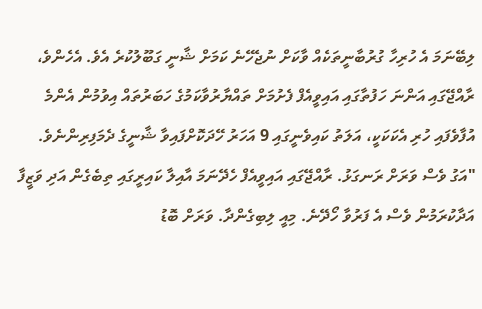ލިބޭނަމަ އެ ހުރިހާ ގުރުބާނީތަކެއް ވާކަށް ނުޖެހޭނެ ކަމަށް ޝާނީ ގަބޫލުކުރެ އެވެ. އެހެންވެ، ރާއްޖޭގައި އަންނަ ހަފުތާގައި އައިވީއެފް ފެށުމަށް ތައްޔާރުވާކަމުގެ ހަބަރުތައް އިވުމުން އެންމެ އުފާވެފައި ހުރި އެކަކަކީ، އަލަތު ކައިވެނީގައި 9 އަހަރު ހޭދަކޮށްފައިވާ ޝާނީގެ ދެމަފިރިންނެވެ.
"އަގު ވެސް ވަރަށް ރަނގަޅު. ރާއްޖޭގައި އައިވީއެފް ހެދޭނަމަ އާއިލާ ކައިރީގައި ތިބެގެން އަދި ވަޒީފާ އަދާކުރަމުން ވެސް އެ ފަރުވާ ހޯދޭނެ. މިއީ ލިބިގެންދާ. ވަރަށް ބޮޑު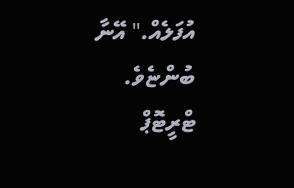އުފަލެއް." އޭނާ ބުންޏެވެ.
ޓްރީޓޮޕް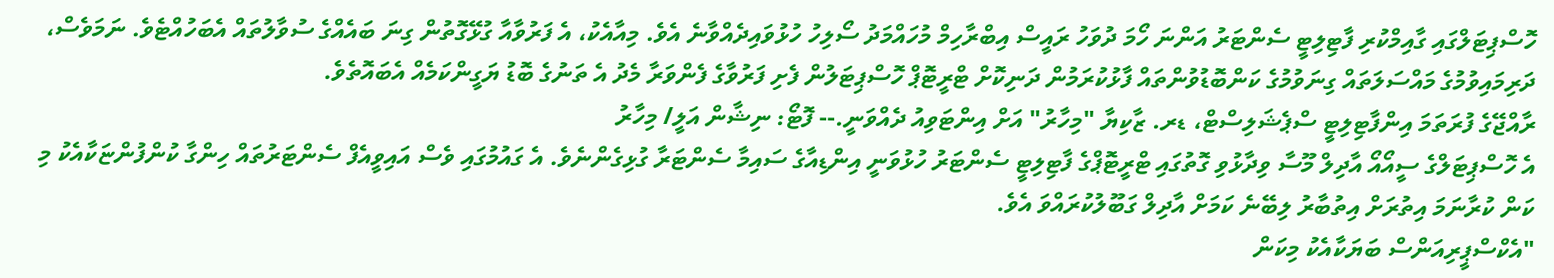ހޮސްޕިޓަލްގައި ގާއިމްކުރި ފާޓިލިޓީ ސެންޓަރު އަންނަ ހޯމަ ދުވަހު ރައީސް އިބްރާހިމް މުހައްމަދު ސޯލިހު ހުޅުވައިދެއްވާނެ އެވެ. މިއާއެކު، އެ ފަރުވާއާ ގުޅޭގޮތުން ގިނަ ބައެއްގެ ސުވާލުތައް އެބަހުއްޓެވެ. ނަމަވެސް، ދަރިމައިވުމުގެ މައްސަލަތައް ގިނަވުމުގެ ކަންބޮޑުވުންތައް ފާޅުކުރަމުން ދަނިކޮށް ޓްރީޓޮޕް ހޮސްޕިޓަލުން ފެށި ފަރުވާގެ ފެންވަރާ މެދު އެ ތަނުގެ ބޮޑު ޔަގީންކަމެއް އެބައޮތެވެ.
ރާއްޖޭގެ ފުރަތަމަ އިންފާޓިލިޓީ ސްޕެޝަލިސްޓް، ޑރ. ޒާކިޔާ "މިހާރު" އަށް އިންޓަވިއު ދެއްވަނީ.-- ފޮޓޯ: ނިޝާން އަލީ/ މިހާރު
އެ ހޮސްޕިޓަލްގެ ސީއޯއޯ އާދިލް މޫސާ ވިދާޅުވި ގޮތުގައި ޓްރީޓޮޕްގެ ފާޓިލިޓީ ސެންޓަރު ހުޅުވަނީ އިންޑިއާގެ ސައިމާ ސެންޓަރާ ގުޅިގެންނެވެ. އެ ގައުމުގައި ވެސް އައިވީއެފް ސެންޓަރުތައް ހިންގާ ކުންފުންޏަކާއެކު މި ކަން ކުރާނަމަ އިތުރަށް އިތުބާރު ލިބޭނެ ކަމަށް އާދިލް ގަބޫލުކުރައްވަ އެވެ.
"އެކްސްޕީރިއަންސް ބަޔަކާއެކު މިކަން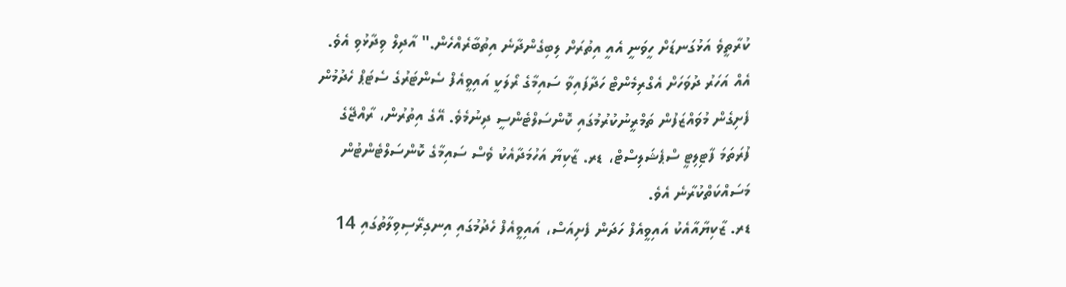ކުރާތީވެ އަޅުގަނޑަށް ހީވަނީ އެއީ އިތުރަށް ލިބިގެންދާނެ އިތުބާރެއްހެން." އާދިލް ވިދާޅުވި އެވެ.
އެއް އަހަރު ދުވަހަށް އެގްރިމެންޓް ހަދާފައިވާ ސައިމާގެ ރޯލަކީ އައިވީއެފް ސެންޓަރުގެ ސެޓަޕް ހެދުމުން ފެށިގެން މުވައްޒަފުން ތަމްރީނުކުރުމުގައި ކޮންސަލްޓެންސީ ދިނުމެވެ. އޭގެ އިތުރުން، ރާއްޖޭގެ ފުރަތަމަ ފާޓިލިޓީ ސްޕެޝަލިސްޓް، ޑރ. ޒާކިޔާ އަހުމަދާއެކު ވެސް ސައިމާގެ ކޮންސަލްޓެންޓުން މަސައްކަތްކުރާނެ އެވެ.
ޑރ. ޒާކިޔާއާއެކު އައިވީއެފް ހަދަން ފެށިއަސް، އައިވީއެފް ހެދުމުގައި އިނގިރޭސިވިލާތުގައި 14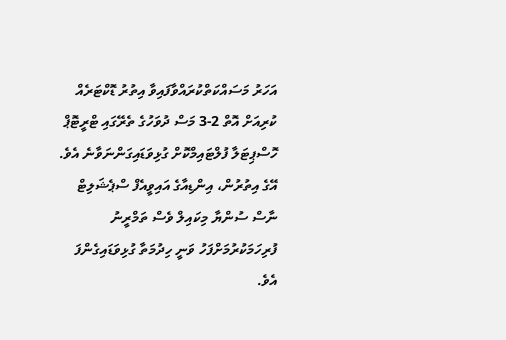އަހަރު މަސައްކަތްކުރައްވާފައިވާ އިތުރު ޑޮކްޓަރެއް ކުރިއަށް އޮތް 2-3 މަސް ދުވަހުގެ ތެރޭގައި ޓްރީޓޮޕް ހޮސްޕިޓަލާ ފުލްޓައިމްކޮށް ގުޅިވަޑައިގަންނަވާނެ އެވެ. އޭގެ އިތުރުން، އިންޑިއާގެ އައިވީއެފް ސްޕެޝަލިޓް ނާސް ސުންޔާ މިކައިލް ވެސް ތަމްރީނު ފުރިހަމަކުރުމަށްފަހު ވަނީ ހިދުމަތާ ގުޅިވަޑައިގެންފަ އެވެ.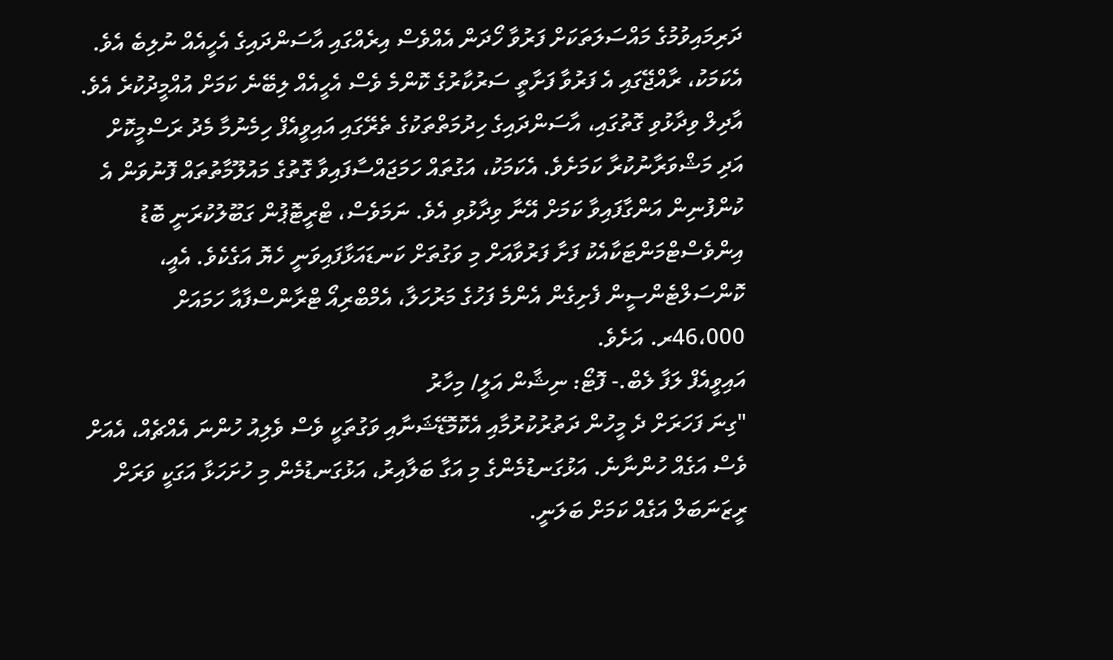ދަރިމައިވުމުގެ މައްސަލަތަކަށް ފަރުވާ ހޯދަން އެއްވެސް އިރެއްގައި އާސަންދައިގެ އެހީއެއް ނުލިބެ އެވެ. އެކަމަކު، ރާއްޖޭގައި އެ ފަރުވާ ފަށާތީ ސަރުކާރުގެ ކޮންމެ ވެސް އެހީއެއް ލިބޭނެ ކަމަށް އުއްމީދުކުރެ އެވެ.
އާދިލް ވިދާޅުވި ގޮތުގައި، އާސަންދައިގެ ހިދުމަތްތަކުގެ ތެރޭގައި އައިވީއެފް ހިމެނުމާ މެދު ރަސްމީކޮށް އަދި މަޝްވަރާނުކުރާ ކަމަށެވެ. އެކަމަކު، އަގުތައް ހަމަޖައްސާފައިވާ ގޮތުގެ މައުލޫމާތުތައް ފޮނުވަން އެ ކުންފުނިން އަންގާފައިވާ ކަމަށް އޭނާ ވިދާޅުވި އެވެ. ނަމަވެސް، ޓްރީޓޮޕުން ގަބޫލުކުރަނީ ބޮޑު އިންވެސްޓްމަންޓަކާއެކު ފަށާ ފަރުވާއަށް މި ވަގުތަށް ކަނޑައަޅާފައިވަނީ ހެޔޮ އަގެކެވެ. އެއީ، ކޮންސަލްޓެންސީން ފެށިގެން އެންމެ ފަހުގެ މަރުހަލާ، އެމްބްރިއޯ ޓްރާންސްފާއާ ހަމައަށް 46،000ރ. އަށެވެ.
އައިވީއެފް ލަފާ ލެބް.- ފޮޓޯ: ނިޝާން އަލީ/ މިހާރު
"ގިނަ ފަހަރަށް ދެ މީހުން ދަތުރުކުރުމާއި އެކޮމޮޑޭޝަނާއި ވަގުތަކީ ވެސް ވެލިއު ހުންނަ އެއްޗެއް، އެއަށް ވެސް އަގެއް ހުންނާނެ. އަޅުގަނޑުމެންގެ މި އަގާ ބަލާއިރު، އަޅުގަނޑުމެން މި ހުށަހަޅާ އަގަކީ ވަރަށް ރީޒަނަބަލް އަގެއް ކަމަށް ބަލަނީ.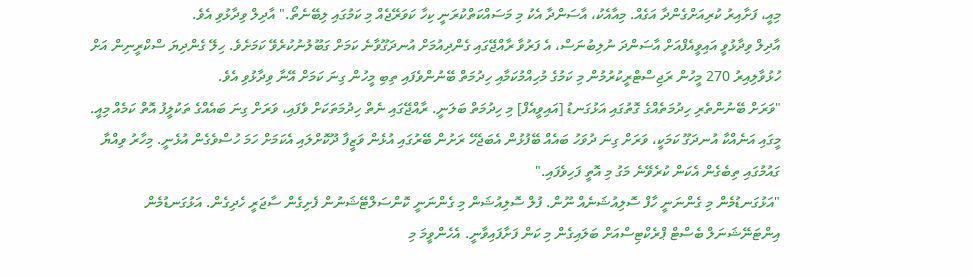މިއީ، ފަށާއިރު ކުރިއަށްގެންދާ އަގެއް. މިއާއެކު، އާސަންދާ އެކު މި މަސައްކަތްކުރަނީ ކިހާ ކަވަރޭޖެއް މި ކަމުގައި ލިބޭނެތޯ." އާދިލް ވިދާޅުވި އެވެ.
އާދިލް ވިދާޅުވީ އައިވީއެފްއަށް އާސަންދަ ނުލިބުނަސް، އެ ފަރުވާ ރާއްޖޭގައި ގެންދިއުމަށް އުނދަގޫވާނެ ކަމަށް ގަބޫލުނުކުރެވޭ ކަމަށެވެ. ހިލޭ ގެންދިޔަ ސްކްރީނިން އަށް ހުޅުވާލިއިރު 270 މީހުން ރަޖިސްޓްރީކުރުމުން މި ކަމުގެ މުހިއްމުކަމާއި ހިދުމަތް ބޭނުންވެފައި ތިބި މީހުން ގިނަ ކަމަށް އޭނާ ވިދާޅުވި އެވެ.
"ވަރަށް ބޭނުންތެރި ހިދުމަތެއްގެ ގޮތުގައި އަޅުގަނޑު [އައިވީއެފް] މި ހިދުމަތް ބަލަނީ. ރާއްޖޭގައި ނެތް ހިދުމަތަކަށް ވެފައި، ވަރަށް ގިނަ ބައެއްގެ ތަކުލީފު އޮތް ކަމެއް މިއީ. މީގައި އަނެއްކާ އުނދަގޫ ކަމަކީ، ވަރަށް ގިނަ ދުވަހު ބައެއް ބޭފުޅުން އެބަޖެހޭ ރަށުން ބޭރުގައި އުޅެން ވަޒީފާ ދޫކޮށްލައި އެކަމަށް ހަމަ ހުސްވެގެން އުޅެނީ. މިހާރު ވިއްޔާ ގައުމުގައި ތިބެގެން އެކަން ކުރެވޭނެ މަގު މި އޮތީ ފަހިވެފައި."
"އަޅުގަނޑުމެން މި ގެންނަނީ ހާފް ސޮލިއުޝަނެއް ނޫން. ފުލް ސޮލިއުޝަން މި ގެންނަނީ ކޮންސަލްޓޭޝަނުން ފެށިގެން ސާޖަރީ ހެދިގެން. އަޅުގަނޑުމެން އިންޓަނޭޝަނަލް ބެސްޓް ޕްރެކްޓިސްއަށް ބަލައިގެން މި ކަން ފަށާފައިވާނީ. އެހެންވީމަ މި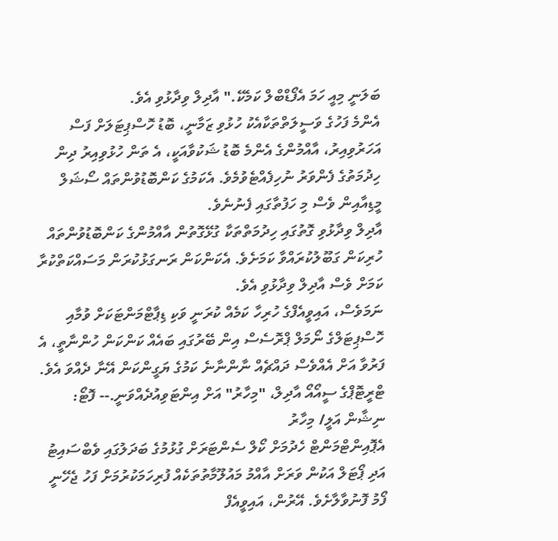ބަލަނީ މިއީ ހަމަ އެފޯޑްބްލް ކަމެކޭ." އާދިލް ވިދާޅުވި އެވެ.
އެންމެ ފަހުގެ ވަސީލަތްތަކާއެކު ހުޅުވި ޒަމާނީ، ބޮޑު ހޮސްޕިޓަލަށް ފަސް އަހަރުވިއިރު، އާއްމުންގެ އެންމެ ބޮޑު ޝަކުވާއަކީ، އެ ތަން ހުޅުވިއިރު ދިން ހިދުމަތުގެ ފެންވަރު ނުހިފެއްޓެވުމެވެ. އެކަމުގެ ކަންބޮޑުވުންތައް ސޯޝަލް މީޑިއާއިން ވެސް މި ހަފުތާގައި ފެނުނެވެ.
އާދިލް ވިދާޅުވި ގޮތުގައި ހިދުމަތްތަކާ ގުޅޭގޮތުން އާއްމުންގެ ކަންބޮޑުވުންތައް ހުރިކަން ގަބޫލުކުރައްވާ ކަމަށެވެ. އެކަންކަން ރަނގަޅުކުރަން މަސައްކަތްކުރާ ކަމަށް ވެސް އާދިލް ވިދާޅުވި އެވެ.
ނަމަވެސް، އައިވީއެފްގެ ހުރިހާ ކަމެއް ކުރަނީ ވަކި ޑިޕާޓްމަންޓަކަށް ވުމާއި ހޮސްޕިޓަލްގެ ނޯމަލް ޕްރޮސެސް އިން ބޭރުގައި ބައެއް ކަންކަން ހުންނާތީ، އެ ފަރުވާ އަށް އެއްވެސް ދައްޗެއް ނާންނާނެ ކަމުގެ ޔަގީންކަން އޭނާ ދެއްވަ އެވެ.
ޓްރީޓޮޕްގެ ސީއޯއޯ އާދިލް، "މިހާރު" އަށް އިންޓަވިއުދެއްވަނީ.-- ފޮޓޯ: ނިޝާން އަލީ/ މިހާރު
އެޕޮއިންޓްމަންޓް ހެދުމަށް ކޯލް ސެންޓަރަށް ގުޅުމުގެ ބަދަލުގައި ވެބްސައިޓު އަދި ޕޯޓަލް އަކުން ވަރަށް އާއްމު މައުލޫމާތުތަކެއް ފުރިހަމަކުރުމަށް ފަހު ޖެހޭނީ ފޯމު ފޮނުވާލާށެވެ. އޭރުން، އައިވީއެފް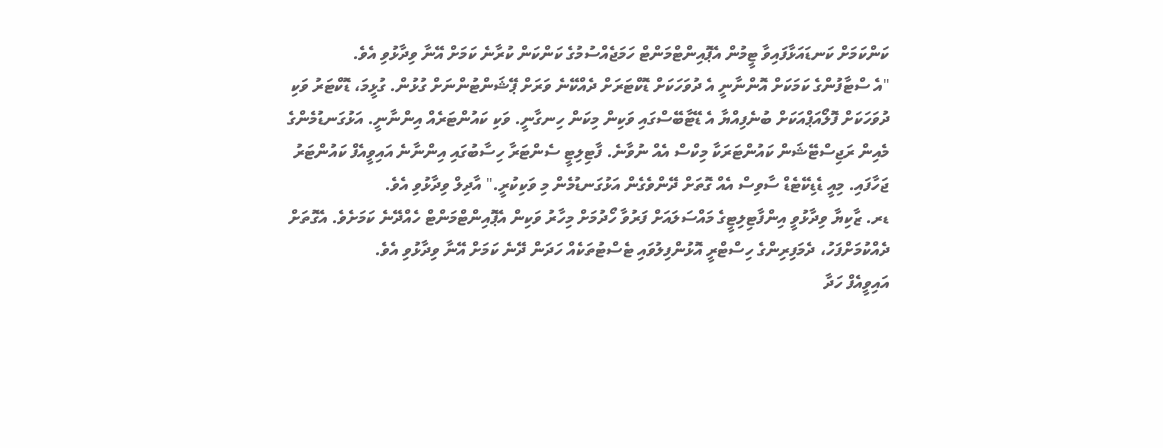ކަންކަމަށް ކަނޑައަޅާފައިވާ ޓީމުން އެޕޮއިންޓްމަންޓް ހަމަޖެއްސުމުގެ ކަންކަން ކުރާނެ ކަމަށް އޭނާ ވިދާޅުވި އެވެ.
"އެ ސްޓާފުންގެ ކަމަކަށް އޮންނާނީ އެ ދުވަހަކަށް ޑޮކްޓަރަށް ދެއްކޭނެ ވަރަށް ޕޭޝަންޓުންނަށް ގުޅުން. ގުޅީމަ، ޑޮކްޓަރު ވަކި ދުވަހަކަށް ފޮލޯއަޕްއަކަށް ބުނެފިއްޔާ އެ ޑޭޓާބޭސްގައި ވަކިން މިކަން ހިނގާނީ. ވަކި ކައުންޓަރެއް އިންނާނީ. އަޅުގަނޑުމެންގެ މެއިން ރަޖިސްޓޭޝަން ކައުންޓަރަކާ މިކްސް އެއް ނުވާނެ. ފާޓިލިޓީ ސެންޓަރާ ހިސާބުގައި އިންނާނެ އައިވީއެފް ކައުންޓަރު ޖަހާފައި. މިއީ ޑެޑިކޭޓެޑް ސާވިސް އެއް ގޮތަށް ދޭންވެގެން އަޅުގަނޑުމެން މި ވަކިކުރީ." އާދިލް ވިދާޅުވި އެވެ.
ޑރ. ޒާކިޔާ ވިދާޅުވީ އިންފާޓިލިޓީގެ މައްސަލައަށް ފަރުވާ ހޯދުމަށް މިހާރު ވަކިން އެޕޮއިންޓްމަންޓް ހެއްދޭނެ ކަމަށެވެ. އެގޮތަށް ދެއްކުމަށްފަހު، ދެމަފިރިންގެ ހިސްޓްރީ އޮޅުންފިލުވައި ޓެސްޓުތަކެއް ހަދަން ދޭނެ ކަމަށް އޭނާ ވިދާޅުވި އެވެ.
އައިވީއެފް ހަދާ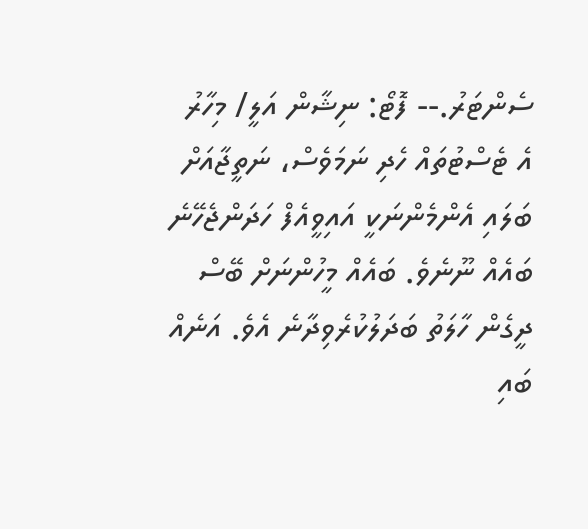ސެންޓަރު.-- ފޮޓޯ: ނިޝާން އަލީ/ މިހާރު
އެ ޓެސްޓުތައް ހެދި ނަމަވެސް، ނަތީޖާއަށް ބަލައި އެންމެންނަކީ އައިވީއެފް ހަދަންޖެހޭނެ ބައެއް ނޫނެވެ. ބައެއް މީހުންނަށް ބޭސް ދީގެން ހާލަތު ބަދަލުކުރެވިދާނެ އެވެ. އަނެއް ބައި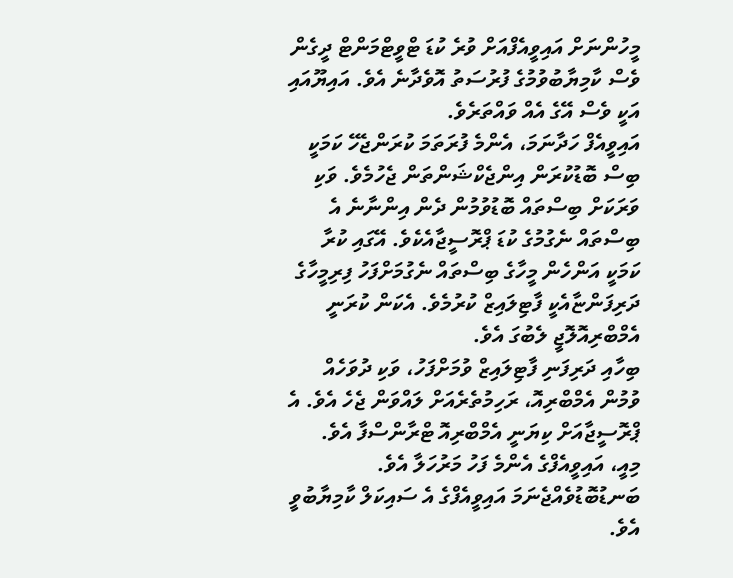މީހުންނަށް އައިވީއެފްއަށް ވުރެ ކުޑަ ޓްވީޓްމަންޓް ދީގެން ވެސް ކާމިޔާބުވުމުގެ ފުރުސަތު އޮވެދާނެ އެވެ. އައިޔޫއައި އަކީ ވެސް އޭގެ އެއް ވައްތަރެވެ.
އައިވީއެފް ހަދާނަމަ، އެންމެ ފުރަތަމަ ކުރަންޖެހޭ ކަމަކީ ބިސް ބޮޑުކުރަން އިންޖެކްޝަންތަން ޖެހުމެވެ. ވަކި ވަރަކަށް ބިސްތައް ބޮޑުވުމުން ދެން އިންނާނެ އެ ބިސްތައް ނެގުމުގެ ކުޑަ ޕްރޮސީޖާއެކެވެ. އޭގައި ކުރާ ކަމަކީ އަންހެން މީހާގެ ބިސްތައް ނެގުމަށްފަހު ފިރިމީހާގެ ދަރިފަންޏާއެކީ ފާޓިލައިޒް ކުރުމެވެ. އެކަން ކުރަނީ އެމްބްރިއޮލޮޖީ ލެބުގަ އެވެ.
ބިހާއި ދަރިފަނި ފާޓިލައިޒް ވުމަށްފަހު، ވަކި ދުވަހެއް ވުމުން އެމްބްރިއޮ، ރަހިމުތެރެއަށް ލައްވަން ޖެހެ އެވެ. އެ ޕްރޮސީޖާއަށް ކިޔަނީ އެމްބްރިއޮ ޓްރާންސްފާ އެވެ. މިއީ، އައިވީއެފްގެ އެންމެ ފަހު މަރުހަލާ އެވެ. ބަނޑުބޮޑުވެއްޖެނަމަ އައިވީއެފްގެ އެ ސައިކަލް ކާމިޔާބުވީ އެވެ.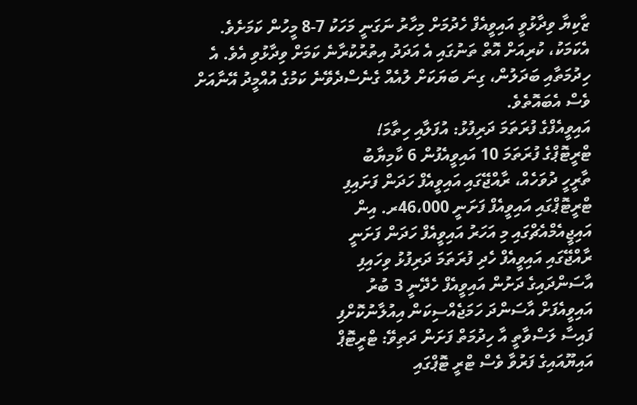ޒާކިޔާ ވިދާޅުވީ އައިވީއެފް ހެދުމަށް މިހާރު ނަގަނީ މަހަކު 7-8 މީހުން ކަމަށެވެ. އެކަމަކު، ކުރިއަށް އޮތް ތަނުގައި އެ އަދަދު އިތުރުކުރާނެ ކަމަށް ވިދާޅުވި އެވެ. އެ ހިދުމަތާއި ބަދަލުން، ގިނަ ބަޔަކަށް ލުއެއް ގެނެސްދެވޭނެ ކަމުގެ އުއްމީދު އޭނާއަށް ވެސް އެބައޮތެވެ.
އައިވީއެފްގެ ފުރަތަމަ ދަރިފުޅު: އުފަލާއި ހިތާމަ!
ޓްރީޓޮޕްގެ ފުރަތަމަ 10 އައިވީއެފުން 6 ކާމިޔާބު
ތާރީހީ ދުވަހެއް، ރާއްޖޭގައި އައިވީއެފް ހަދަން ފަށައިފި
ޓްރީޓޮޕްގައި އައިވީއެފް ފަށަނީ 46،000ރ. އިން
އައިޖީއެމްއެޗްގައި މި އަހަރު އައިވީއެފް ހަދަން ފަށަނީ
ރާއްޖޭގައި އައިވީއެފް ހެދި ފުރަތަމަ ދަރިފުޅު ވިހައިފި
އާސަންދައިގެ ދަށުން އައިވީއެފް ހެދޭނީ 3 ބުރު
އައިވީއެފަށް އާސަންދަ ހަމަޖެއްސިކަން އިއުލާނުކޮށްފި
ފައިސާ ލަސްވާތީ އާ ހިދުމަތް ފަށަން ދަތިވޭ: ޓްރީޓޮޕް
އައިޔޫއައިގެ ފަރުވާ ވެސް ޓްރީ ޓޮޕްގައި